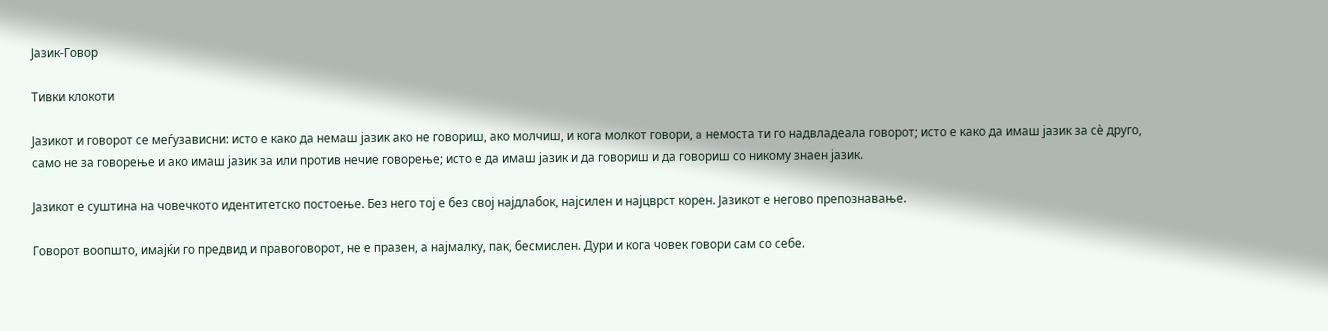Јазик-Говор

Тивки клокоти

Јазикот и говорот се меѓузависни: исто е како да немаш јазик ако не говориш, ако молчиш, и кога молкот говори, a немоста ти го надвладеала говорот; исто е како да имаш јазик за сè друго, само не за говорење и ако имаш јазик за или против нечие говорење; исто е да имаш јазик и да говориш и да говориш со никому знаен јазик.

Јазикот е суштина на човечкото идентитетско постоење. Без него тој е без свој најдлабок, најсилен и најцврст корен. Јазикот е негово препознавање.

Говорот воопшто, имајќи го предвид и правоговорот, не е празен, а најмалку, пак, бесмислен. Дури и кога човек говори сам со себе.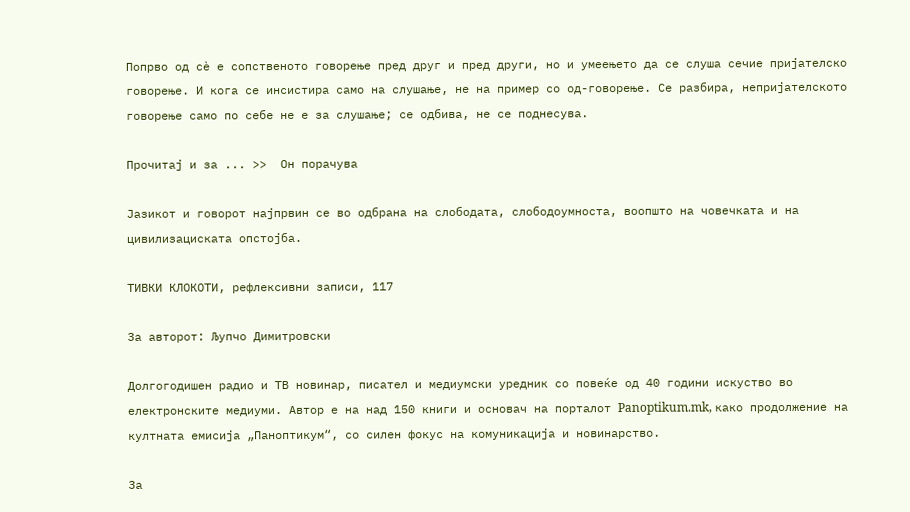Попрво од сè е сопственото говорење пред друг и пред други, но и умеењето да се слуша сечие пријателско говорење. И кога се инсистира само на слушање, не на пример со од-говорење. Се разбира, непријателското говорење само по себе не е за слушање; се одбива, не се поднесува.

Прочитај и за ... >>  Он порачува

Јазикот и говорот најпрвин се во одбрана на слободата, слободоумноста, воопшто на човечката и на цивилизациската опстојба.

ТИВКИ КЛОКОТИ, рефлексивни записи, 117

За авторот: Љупчо Димитровски

Долгогодишен радио и ТВ новинар, писател и медиумски уредник со повеќе од 40 години искуство во електронските медиуми. Автор е на над 150 книги и основач на порталот Panoptikum.mk, како продолжение на култната емисија „Паноптикум“, со силен фокус на комуникација и новинарство.

За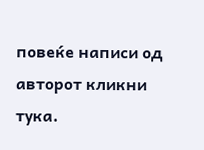повеќе написи од авторот кликни тука.